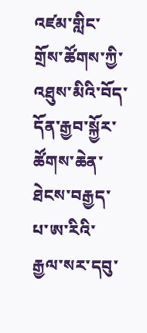འཛམ་གླིང་གྲོས་ཚོགས་ཀྱི་འཐུས་མིའི་བོད་དོན་རྒྱབ་སྐྱོར་ཚོགས་ཆེན་ཐེངས་བརྒྱད་པ་ཨ་རིའི་རྒྱལ་སར་དབུ་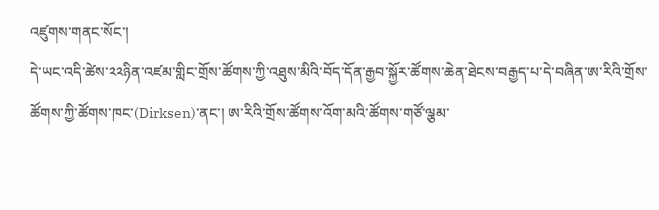འཛུགས་གནང་སོང་།
དེ་ཡང་འདི་ཚེས་༢༢ཉིན་འཛམ་གླིང་གྲོས་ཚོགས་ཀྱི་འཐུས་མིའི་བོད་དོན་རྒྱབ་སྐྱོར་ཚོགས་ཆེན་ཐེངས་བརྒྱད་པ་དེ་བཞིན་ཨ་རིའི་གྲོས་ཚོགས་ཀྱི་ཚོགས་ཁང་(Dirksen)་ནང་། ཨ་རིའི་གྲོས་ཚོགས་འོག་མའི་ཚོགས་གཙོ་ལྕམ་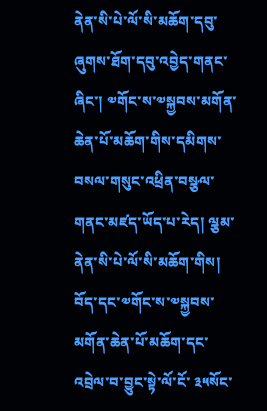ནེན་སི་པེ་ལོ་སི་མཆོག་དབུ་ཞུགས་ཐོག་དབུ་འབྱེད་གནང་ཞིང་། ༧གོང་ས་༧སྐྱབས་མགོན་ཆེན་པོ་མཆོག་གིས་དམིགས་བསལ་གསུང་འཕྲིན་བསྩལ་གནང་མཛད་ཡོད་པ་རེད། ལྕམ་ནེན་སི་པེ་ལོ་སི་མཆོག་གིས། བོད་དང་༧གོང་ས་༧སྐྱབས་མགོན་ཆེན་པོ་མཆོག་དང་འབྲེལ་བ་བྱུང་སྟེ་ལོ་ངོ་ ༣༥སོང་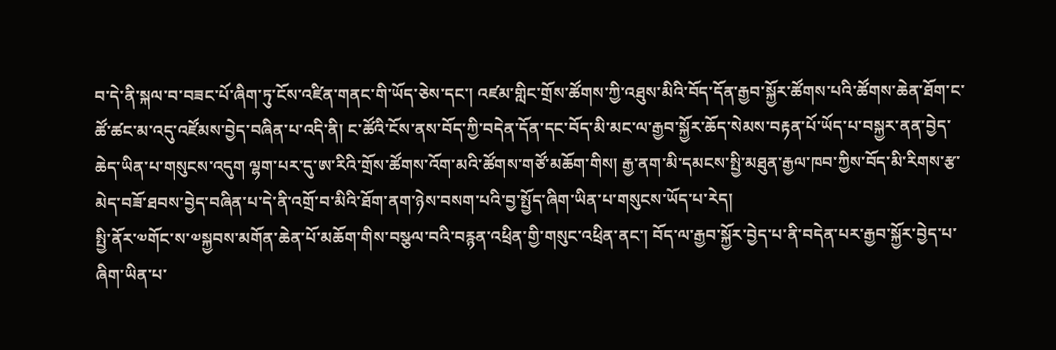བ་དེ་ནི་སྐལ་བ་བཟང་པོ་ཞིག་ཏུ་ངོས་འཛིན་གནང་གི་ཡོད་ཅེས་དང་། འཛམ་གླིང་གྲོས་ཚོགས་ཀྱི་འཐུས་མིའི་བོད་དོན་རྒྱབ་སྐྱོར་ཚོགས་པའི་ཚོགས་ཆེན་ཐོག་ང་ཚོ་ཚང་མ་འདུ་འཛོམས་བྱེད་བཞིན་པ་འདི་ནི། ང་ཚོའི་ངོས་ནས་བོད་ཀྱི་བདེན་དོན་དང་བོད་མི་མང་ལ་རྒྱབ་སྐྱོར་ཆོད་སེམས་བརྟན་པོ་ཡོད་པ་བསྐྱར་ནན་བྱེད་ཆེད་ཡིན་པ་གསུངས་འདུག ལྷག་པར་དུ་ཨ་རིའི་གྲོས་ཚོགས་འོག་མའི་ཚོགས་གཙོ་མཆོག་གིས། རྒྱ་ནག་མི་དམངས་སྤྱི་མཐུན་རྒྱལ་ཁབ་ཀྱིས་བོད་མི་རིགས་རྩ་མེད་བཟོ་ཐབས་བྱེད་བཞིན་པ་དེ་ནི་འགྲོ་བ་མིའི་ཐོག་ནག་ཉེས་བསག་པའི་བྱ་སྤྱོད་ཞིག་ཡིན་པ་གསུངས་ཡོད་པ་རེད།
སྤྱི་ནོར་༧གོང་ས་༧སྐྱབས་མགོན་ཆེན་པོ་མཆོག་གིས་བསྩལ་བའི་བརྙན་འཕྲིན་གྱི་གསུང་འཕྲིན་ནང་། བོད་ལ་རྒྱབ་སྐྱོར་བྱེད་པ་ནི་བདེན་པར་རྒྱབ་སྐྱོར་བྱེད་པ་ཞིག་ཡིན་པ་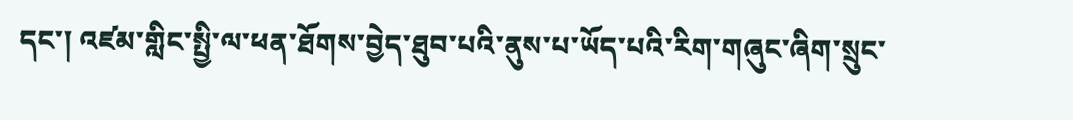དང་། འཛམ་གླིང་སྤྱི་ལ་ཕན་ཐོགས་བྱེད་ཐུབ་པའི་ནུས་པ་ཡོད་པའི་རིག་གཞུང་ཞིག་སྲུང་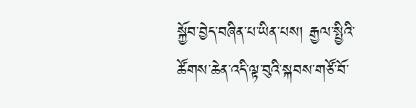སྐྱོབ་བྱེད་བཞིན་པ་ཡིན་པས། རྒྱལ་སྤྱིའི་ཚོགས་ཆེན་འདི་ལྟ་བུའི་སྐབས་གཙོ་བོ་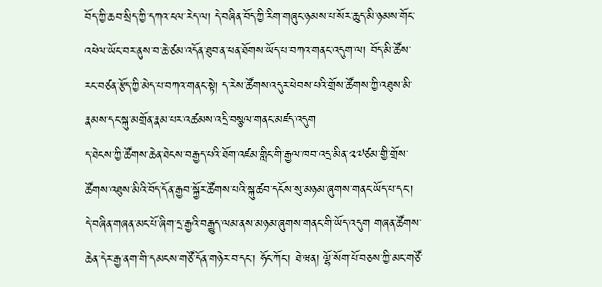བོད་ཀྱི་ཆབ་སྲིད་ཀྱི་དཀའ་ངལ་རེད་ལ། དེ་བཞིན་བོད་ཀྱི་རིག་གཞུང་ཉམས་པ་སོར་ཆུད་མི་ཉམས་གོང་འཕེལ་ཡོང་བར་ནུས་བ་ཆེ་ཙམ་འདོན་ཐུབ་ན་ཕན་ཐོགས་ཡོད་པ་བཀའ་གནང་འདུག་ལ། བོད་མི་ཚོས་རང་བཙན་རྩོད་ཀྱི་མེད་པ་བཀའ་གནང་སྟེ། ད་རེས་ཚོགས་འདུར་ཕེབས་པའི་གྲོས་ཚོགས་ཀྱི་འཐུས་མི་རྣམས་དང་སྐུ་མགྲོན་རྣམ་པར་འཚམས་འདྲི་བསྩལ་གནང་མཛད་འདུག
ད་ཐེངས་ཀྱི་ཚོགས་ཆེན་ཐེངས་བརྒྱད་པའི་ཐོག་འཛམ་གླིང་གི་རྒྱལ་ཁབ་འདྲ་མིན་༢༧ཙམ་གྱི་གྲོས་ཚོགས་འཐུས་མིའི་བོད་དོན་རྒྱབ་སྐྱོར་ཚོགས་པའི་སྐུ་ཚབ་དངོས་སུ་མཉམ་ཞུགས་གནང་ཡོད་པ་དང་། དེ་བཞིན་གཞན་མང་པོ་ཞིག་དྲ་རྒྱའི་བརྒྱུད་ལམ་ནས་མཉམ་ཞུགས་གནང་གི་ཡོད་འདུག གཞན་ཚོགས་ཆེན་དེར་རྒྱ་ནག་གི་དམངས་གཙོ་དོན་གཉེར་བ་དང་། ཧོང་ཀོང་། ཐེ་ཝན། ལྷོ་སོག་པོ་བཅས་ཀྱི་མང་གཙོ་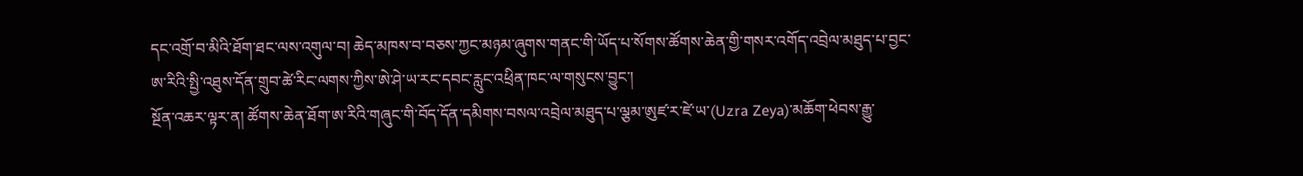དང་འགྲོ་བ་མིའི་ཐོག་ཐང་ལས་འགུལ་བ། ཆེད་མཁས་བ་བཅས་ཀྱང་མཉམ་ཞུགས་གནང་གི་ཡོད་པ་སོགས་ཚོགས་ཆེན་གྱི་གསར་འགོད་འབྲེལ་མཐུད་པ་བྱང་ཨ་རིའི་སྤྱི་འཐུས་དོན་གྲུབ་ཚེ་རིང་ལགས་ཀྱིས་ཨེ་ཤེ་ཡ་རང་དབང་རླུང་འཕྲིན་ཁང་ལ་གསུངས་བྱུང་།
སྔོན་འཆར་ལྟར་ན། ཚོགས་ཆེན་ཐོག་ཨ་རིའི་གཞུང་གི་བོད་དོན་དམིགས་བསལ་འབྲེལ་མཐུད་པ་ལྕམ་ཨུཛ་ར་ཛེ་ཡ་(Uzra Zeya)་མཆོག་ཕེབས་རྒྱུ་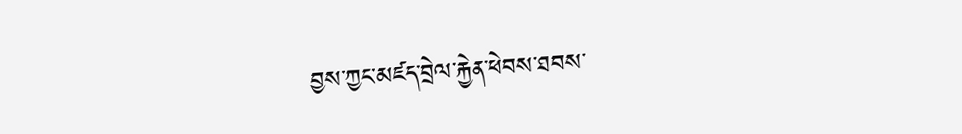བྱས་ཀྱང་མཛད་བྲེལ་རྐྱེན་ཕེབས་ཐབས་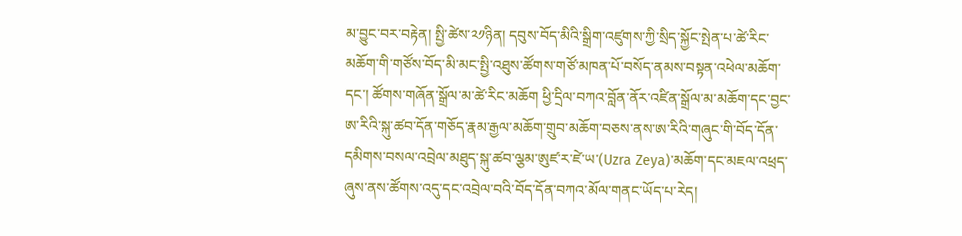མ་བྱུང་བར་བརྟེན། སྤྱི་ཚེས་༢༡ཉིན། དབུས་བོད་མིའི་སྒྲིག་འཛུགས་ཀྱི་སྲིད་སྐྱོང་སྤེན་པ་ཚེ་རིང་མཆོག་གི་གཙོས་བོད་མི་མང་སྤྱི་འཐུས་ཚོགས་གཙོ་མཁན་པོ་བསོད་ནམས་བསྟན་འཕེལ་མཆོག་དང་། ཚོགས་གཞོན་སྒྲོལ་མ་ཚེ་རིང་མཆོག ཕྱི་དྲིལ་བཀའ་བློན་ནོར་འཛིན་སྒྲོལ་མ་མཆོག་དང་བྱང་ཨ་རིའི་སྐུ་ཚབ་དོན་གཅོད་རྣམ་རྒྱལ་མཆོག་གྲུབ་མཆོག་བཅས་ནས་ཨ་རིའི་གཞུང་གི་བོད་དོན་དམིགས་བསལ་འབྲེལ་མཐུད་སྐུ་ཚབ་ལྕམ་ཨུཛ་ར་ཛེ་ཡ་(Uzra Zeya)་མཆོག་དང་མཇལ་འཕྲད་ཞུས་ནས་ཚོགས་འདུ་དང་འབྲེལ་བའི་བོད་དོན་བཀའ་མོལ་གནང་ཡོད་པ་རེད།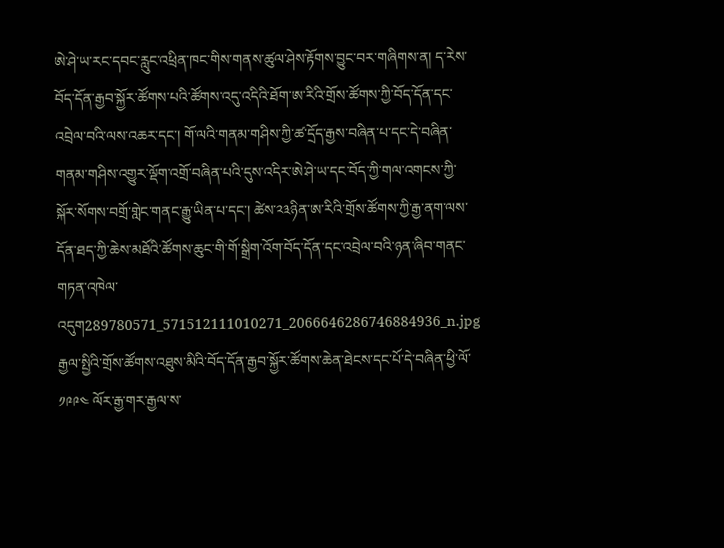ཨེ་ཤེ་ཡ་རང་དབང་རླུང་འཕྲིན་ཁང་གིས་གནས་ཚུལ་ཤེས་རྟོགས་བྱུང་བར་གཞིགས་ན། ད་རེས་བོད་དོན་རྒྱབ་སྐྱོར་ཚོགས་པའི་ཚོགས་འདུ་འདིའི་ཐོག་ཨ་རིའི་གྲོས་ཚོགས་ཀྱི་བོད་དོན་དང་འབྲེལ་བའི་ལས་འཆར་དང་། གོ་ལའི་གནམ་གཤིས་ཀྱི་ཚ་དྲོད་རྒྱས་བཞིན་པ་དང་དེ་བཞིན་གནམ་གཤིས་འགྱུར་ལྡོག་འགྲོ་བཞིན་པའི་དུས་འདིར་ཨེ་ཤེ་ཡ་དང་བོད་ཀྱི་གལ་འགངས་ཀྱི་སྐོར་སོགས་བགྲོ་གླེང་གནང་རྒྱུ་ཡིན་པ་དང་། ཚེས་༢༣ཉིན་ཨ་རིའི་གྲོས་ཚོགས་ཀྱི་རྒྱ་ནག་ལས་དོན་ཐད་ཀྱི་ཆེས་མཐོའི་ཚོགས་ཆུང་གི་གོ་སྒྲིག་འོག་བོད་དོན་དང་འབྲེལ་བའི་ཉན་ཞིབ་གནང་གཏན་འཁེལ་འདུག289780571_571512111010271_2066646286746884936_n.jpg
རྒྱལ་སྤྱིའི་གྲོས་ཚོགས་འཐུས་མིའི་བོད་དོན་རྒྱབ་སྐྱོར་ཚོགས་ཆེན་ཐེངས་དང་པོ་དེ་བཞིན་ཕྱི་ལོ་༡༩༩༤ ལོར་རྒྱ་གར་རྒྱལ་ས་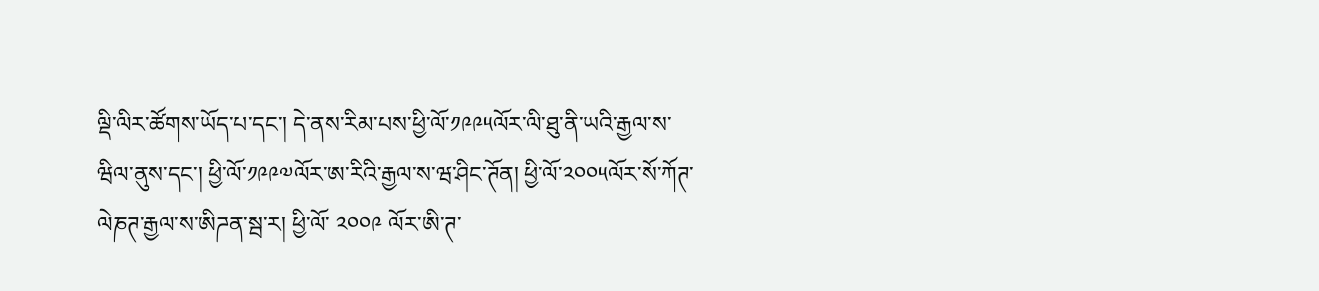ལྡི་ལིར་ཚོགས་ཡོད་པ་དང་། དེ་ནས་རིམ་པས་ཕྱི་ལོ་༡༩༩༥ལོར་ལི་ཐུ་ནི་ཡའི་རྒྱལ་ས་ཝིལ་ནུས་དང་། ཕྱི་ལོ་༡༩༩༧ལོར་ཨ་རིའི་རྒྱལ་ས་ཝ་ཤིང་ཊོན། ཕྱི་ལོ་༢༠༠༥ལོར་སོ་ཀོཊ་ལེཎཊ་རྒྱལ་ས་ཨིཌན་སྦ་ར། ཕྱི་ལོ་ ༢༠༠༩ ལོར་ཨི་ཊ་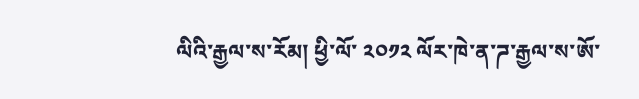ལིའི་རྒྱལ་ས་རོམ། ཕྱི་ལོ་ ༢༠༡༢ ལོར་ཁེ་ན་ཌ་རྒྱལ་ས་ཨོ་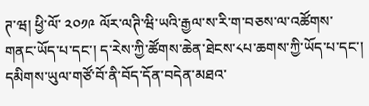ཊ་ཝ། ཕྱི་ལོ་ ༢༠༡༩ ལོར་ལཊི་ཝི་ཡའི་རྒྱལ་ས་རི་ག་བཅས་ལ་འཚོགས་གནང་ཡོད་པ་དང་། ད་རེས་ཀྱི་ཚོགས་ཆེན་ཐེངས་༨པ་ཆགས་ཀྱི་ཡོད་པ་དང་། དམིགས་ཡུལ་གཙོ་བོ་ནི་བོད་དོན་བདེན་མཐའ་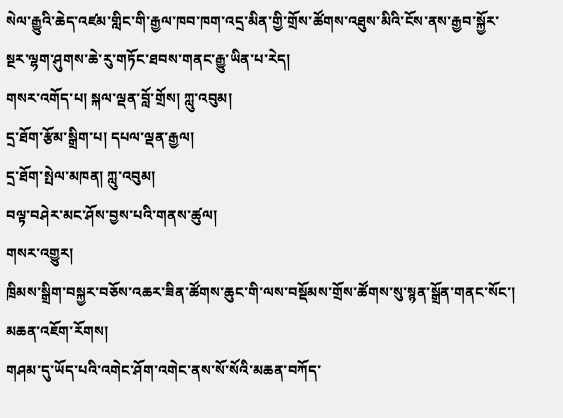སེལ་རྒྱུའི་ཆེད་འཛམ་གླིང་གི་རྒྱལ་ཁབ་ཁག་འདྲ་མིན་གྱི་གྲོས་ཚོགས་འཐུས་མིའི་ངོས་ནས་རྒྱབ་སྐྱོར་སྔར་ལྷག་ཤུགས་ཆེ་རུ་གཏོང་ཐབས་གནང་རྒྱུ་ཡིན་པ་རེད།
གསར་འགོད་པ། སྐལ་ལྡན་བློ་གྲོས། ཀླུ་འབུམ།
དྲ་ཐོག་རྩོམ་སྒྲིག་པ། དཔལ་ལྡན་རྒྱལ།
དྲ་ཐོག་སྤེལ་མཁན། ཀླུ་འབུམ།
བལྟ་བཤེར་མང་ཤོས་བྱས་པའི་གནས་ཚུལ།
གསར་འགྱུར།
ཁྲིམས་སྒྲིག་བསྐྱར་བཅོས་འཆར་ཟིན་ཚོགས་ཆུང་གི་ལས་བསྡོམས་གྲོས་ཚོགས་སུ་སྙན་སྒྲོན་གནང་སོང་།
མཆན་འཇོག་རོགས།
གཤམ་དུ་ཡོད་པའི་འགེང་ཤོག་འགེང་ནས་སོ་སོའི་མཆན་བཀོད་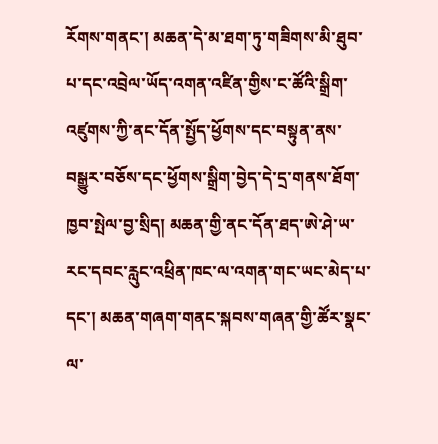རོགས་གནང་། མཆན་དེ་མ་ཐག་ཏུ་གཟིགས་མི་ཐུབ་པ་དང་འབྲེལ་ཡོད་འགན་འཛིན་གྱིས་ང་ཚོའི་སྒྲིག་འཛུགས་ཀྱི་ནང་དོན་སྤྱོད་ཕྱོགས་དང་བསྟུན་ནས་བསྒྱུར་བཅོས་དང་ཕྱོགས་སྒྲིག་བྱེད་དེ་དྲ་གནས་ཐོག་ཁྱབ་སྤེལ་བྱ་སྲིད། མཆན་གྱི་ནང་དོན་ཐད་ཨེ་ཤེ་ཡ་རང་དབང་རླུང་འཕྲིན་ཁང་ལ་འགན་གང་ཡང་མེད་པ་དང་། མཆན་གཞག་གནང་སྐབས་གཞན་གྱི་ཚོར་སྣང་ལ་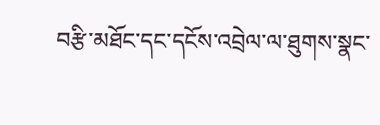བརྩི་མཐོང་དང་དངོས་འབྲེལ་ལ་ཐུགས་སྣང་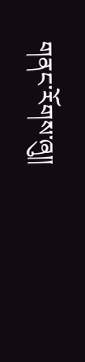གནང་རོགས་ཞུ༎